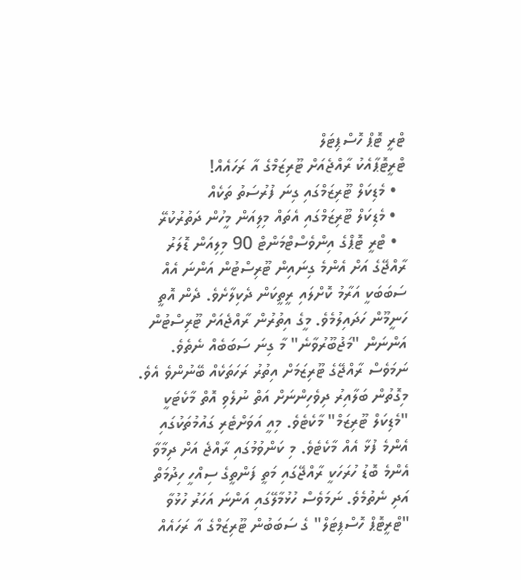ޓްރީ ޓޮޕް ހޮސްޕިޓަލް
ޓްރީޓޮޕާއެކު ރާއްޖެއަށް ޓޫރިޒަމްގެ އާ ރަހައެއް!
  • މެޑިކަލް ޓޫރިޒަމްގައި ގިނަ ފުރުސަތު ތަކެއް
  • މެޑިކަލް ޓޫރިޒަމްގައި އެތައް މިލިއަން މީހުން ދަތުރުކުރޭ
  • ޓްރީ ޓޮޕްގެ އިންވެސްޓްމަންޓް 90 މިލިއަން ޑޮލަރު
ރާއްޖޭގެ އަށް އެންމެ ގިނައިން ޓޫރިސްޓުން އަންނަ އެއް ސަބަބަކީ އަރާމު ކޮށްލައި ރީތީކަން ދެކިލާށެވެ. ދެން އޮތީ ހަނީމޫން ހަދައިލުމެވެ. މީގެ އިތުރުން ރާއްޖެއަށް ޓޫރިސްޓުން އަންނަން "މަޖުބޫރުވާނެ" މާ ގިނަ ސަބަބެއް ނެތެވެ. ނަމަވެސް ރާއްޖޭގެ ޓޫރިޒަމަށް އިތުރު ރަހަތަކެއް ބޭނުންވެ އެވެ. މިގޮތުން ބަލާއިރު ދިވެހިންނަށް އަތް ނުލެވި އޮތް މާކެޓަކީ "މެޑިކަލް ޓޫރިޒަމް" މާކެޓެވެ. މިއީ އަވަށްޓެރި ގައުމުތަކުގައި އެންމެ ފުޅާ އެއް މާކެޓެވެ. މި ކަންވުމުގައި ރާއްޖެ އަށް ދިމާވާ އެންމެ ބޮޑު ހުރަހަކީ ރާއްޖޭގައި މަތީ ފަންތީގެ ސިއްހީ ހިދުމަތް އަދި ނެތުމެވެ. ނަމަވެސް ހުޅުމާލޭގައި އަންނަ އަހަރު ހުޅުވާ "ޓްރީޓޮޕް ހޮސްޕިޓަލް" ގެ ސަބަބުން ޓޫރިޒަމްގެ އާ ރަހައެއް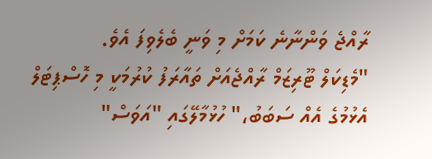ރާއްޖެ ވަންނާނެ ކަމަށް މި ވަނީ ބެލެވިފަ އެވެ.
"މެޑިކަލް ޓޫރިޒަމް ރާއްޖެއަށް ތައާރަފު ކުރުމަކީ މި ހޮސްޕިޓަލް އެޅުމުގެ އެއް ސަބަބު،" ހުޅުމާލޭގައި "އަވަސް"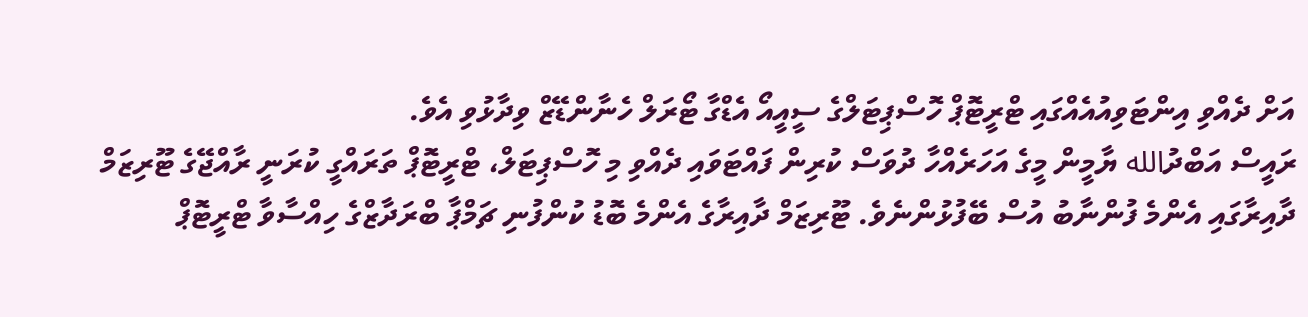އަށް ދެއްވި އިންޓަވިއުއެއްގައި ޓްރީޓޮޕް ހޮސްޕިޓަލްގެ ސީއީއޯ އެޑްގާ ޓޯރަލް ހެނާންޑޭޒް ވިދާޅުވި އެވެ.
ރައީސް އަބްދުالله ޔާމީން މީގެ އަހަރެއްހާ ދުވަސް ކުރިން ފައްޓަވައި ދެއްވި މި ހޮސްޕިޓަލް، ޓްރީޓޮޕް ތަރައްގީ ކުރަނީ ރާއްޖޭގެ ޓޫރިޒަމް ދާއިރާގައި އެންމެ ފުންނާބު އުސް ބޭފުޅުންނެވެ. ޓޫރިޒަމް ދާއިރާގެ އެންމެ ބޮޑު ކުންފުނި ޗަމްޕާ ބްރަދާޒްގެ ހިއްސާވާ ޓްރީޓޮޕް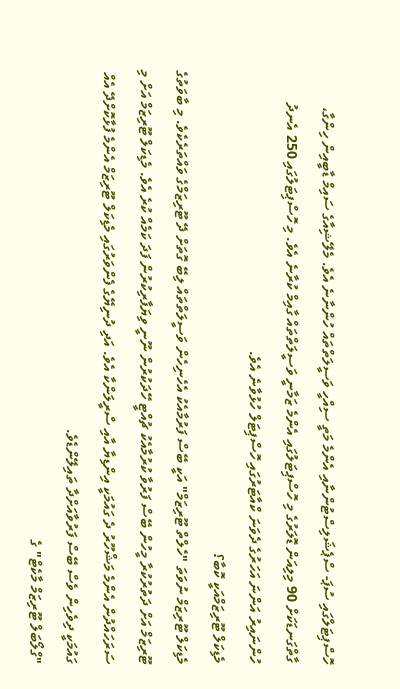ހޮސްޕިޓަލްގައި ސުޕަ- ސްޕެޝަލިސްޓުންނާއި އެންމެ މަތީ ސިއްހީ ވަސީލަތްތައް ހުންނާނެ އެވެ. މެލޭޝިއާގެ ސައިމް ޑާބީއިން ހިންގާ، ގާތްގަނޑަކަށް 90 މިލިއަން ޑޮލަރުގެ މި ހޮސްޕިޓަލުގައި އެންމެ ޒަމާނީ ވަސީލަތްތައް ގާއިމް ކުރާނެ އެވެ. މި ހޮސްޕިޓަލުގައި 250 އެނދު ހުންނައިރު އަންނަ އަހަރުގެ ދެވަނަ ކްއާޓަރުގައި ހޮސްޕިޓަލް ހުޅުވާނެ އެވެ.
މެޑިކަލް ޓޫރިޒަމްއަކީ ކޮބާ؟
މެޑިކަލް ޓޫރިޒަމް ނުވަތަ "ހެލްތް ޓޫރިޒަމް" އަކީ ބޭސް ފަރުމާއެކު އެހެނިހެން ވަސީލަތްތައް ލިބޭ ގޮތަށް ދޭ ޓޫރިޒަމްގެ ވައްތަރެކެވެ. މި ބާވަތުގެ ޓޫރިޒަމް އަށް ދަތުރުކުރާ މީހުން ބޭސް ފަރުވާ ކުރުމާއެކު ޗުއްޓީ ހޭދަކުރުން ނޫނީ ވިޔަފާރިކުރުން ފަދަ ކަމެއް ކުރެ އެވެ. މެޑިކަލް ޓޫރިޒަމް އަށް މި ސަރަހައްދުން އެންމެ މަޝްހޫރު ދެ ގައުމަކީ އިންޑިޔާ އާއި ސްރީލަންކާ އެވެ. އަދި ދުނިޔޭގެ ފެންވަރުގައި މެޑިކަލް ޓޫރިޒަމް އެންމެ ފުޅާކޮށްދޭ އެއް ގައުމަކީ ދިވެހިން ވެސް ބޭސް ފަރުވާއަށްދާ ތައިލޭންޑެވެ.
"ގްލޯބަލް ޓޫރިޒަމް މާކެޓް" ގެ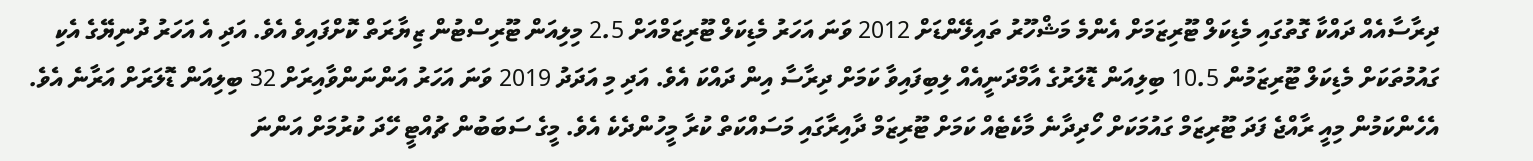ދިރާސާއެއް ދައްކާ ގޮތުގައި މެޑިކަލް ޓޫރިޒަމަށް އެންމެ މަޝްހޫރު ތައިލޭންޑަށް 2012 ވަނަ އަހަރު މެޑިކަލް ޓޫރިޒަމްއަށް 2.5 މިލިއަން ޓޫރިސްޓުން ޒިޔާރަތް ކޮށްފައިވެ އެވެ. އަދި އެ އަހަރު ދުނިޔޭގެ އެކި ގައުމުތަކަށް މެޑިކަލް ޓޫރިޒަމުން 10.5 ބިލިއަން ޑޮލަރުގެ އާމްދަނީއެއް ލިބިފައިވާ ކަމަށް ދިރާސާ އިން ދައްކަ އެވެ. އަދި މި އަދަދު 2019 ވަނަ އަހަރު އަންނަންވާއިރަށް 32 ބިލިއަން ޑޮލަރަށް އަރާނެ އެވެ.
އެހެންކަމުން މިއީ ރާއްޖެ ފަދަ ޓޫރިޒަމް ގައުމަކަށް ހޯދިދާނެ މާކެޓެއް ކަމަށް ޓޫރިޒަމް ދާއިރާގައި މަސައްކަތް ކުރާ މީހުންދެކެ އެވެ. މީގެ ސަބަބުން ޗުއްޓީ ހޭދަ ކުރުމަށް އަންނަ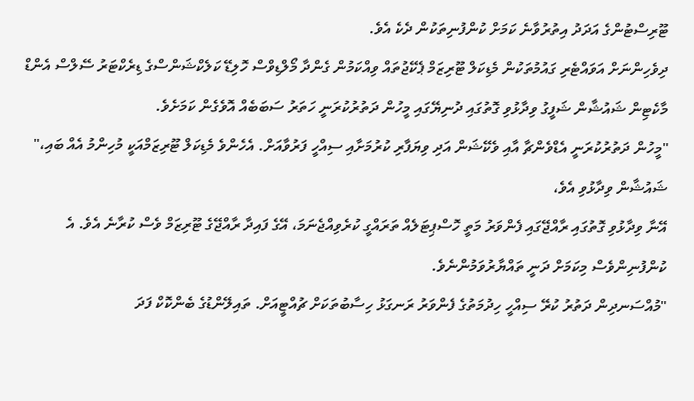ޓޫރިސްޓުންގެ އަދަދު އިތުރުވާނެ ކަމަށް ކުންފުނިތަކުން ދެކެ އެވެ.
ދިވެހިންނަށް އަވައްޓެރި ގައުމުތަކުން މެޑިކަލް ޓޫރިޒަމް ޕެކޭޖުތައް ވިއްކަމުން ގެންދާ މޯލްޑިވްސް ހޮލިޑޭ ކަލެކްޝަންސްގެ ޑިރެކްޓަރު ސޭލްސް އެންޑް މާކެޓިން ޝައުޝާން ޝަފީގު ވިދާޅުވި ގޮތުގައި ދުނިޔޭގައި މީހުން ދަތުރުކުރަނީ ހަތަރު ސަބަބެއް އޮވެގެން ކަމަށެވެ.
"މީހުން ދަތުރުކުރަނީ އެޑްވެންޗާ އާއި ވެކޭޝަން އަދި ވިޔަފާރި ކުރުމަށާއި ސިއްހީ ފަރުވާއަށް. އެހެންވެ މެޑިކަލް ޓޫރިޒަމްއަކީ މުހިންމު އެއް ބައި،" ޝައުޝާން ވިދާޅުވި އެވެ،
އޭނާ ވިދާޅުވި ގޮތުގައި ރާއްޖޭގައި ފެންވަރު މަތީ ހޮސްޕިޓަލެއް ތަރައްގީ ކުރެވިއްޖެނަމަ، އޭގެ ފައިދާ ރާއްޖޭގެ ޓޫރިޒަމް ވެސް ކުރާނެ އެވެ. އެ ކުންފުނިންވެސް މިކަމަށް ދަނީ ތައްޔާރުވަމުންނެވެ.
"މުއްސަނދިން ދަތުރު ކުރޭ ސިއްހީ ހިދުމަތުގެ ފެންވަރު ރަނގަޅު ހިސާބުތަކަށް ޗުއްޓީއަށް. ތައިލޭންޑުގެ ބެންކޮކް ފަދަ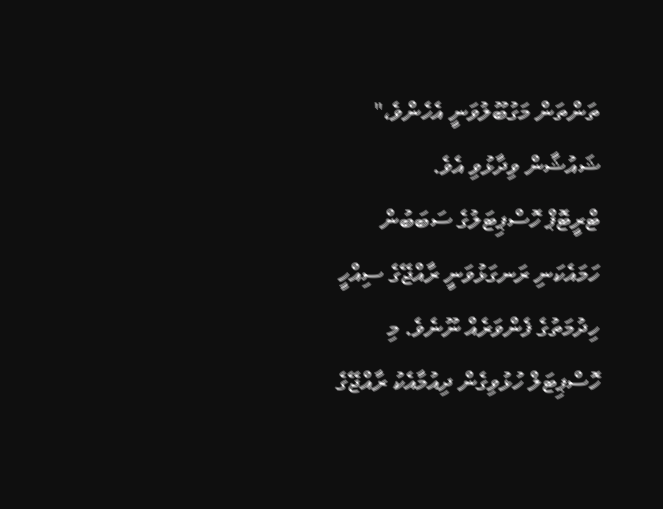ތަންތަން މަގުބޫލުވަނީ އެހެންވެ،" ޝައުޝާން ވިދާޅުވި އެވެ.
ޓްރީޓޮޕް ހޮސްޕިޓަލުގެ ސަބަބުން ހަމައެކަނި ރަނގަޅުވަނީ ރާއްޖޭގެ ސިއްހީ ހިދުމަތުގެ ފެންވަރެއް ނޫނެވެ. މި ހޮސްޕިޓަލް ހުޅުވިގެން ދިއުމާއެކު ރާއްޖޭގެ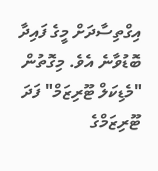އިގްތިސާދަށް މީގެ ފައިދާ ބޮޑުވާނެ އެވެ. މިގޮތުން "މެޑިކަލް ޓޫރިޒަމް" ފަދަ ޓޫރިޒަމްގެ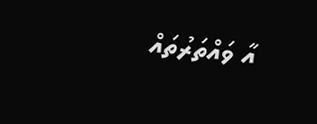އާ ވައްތަރުތައް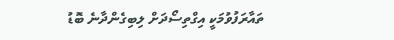ތައާރަފުވުމަކީ އިގްތިސޯދަށް ލިބިގެންދާނެ ބޮޑު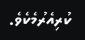ކުރިއެރުމެކެވެ.